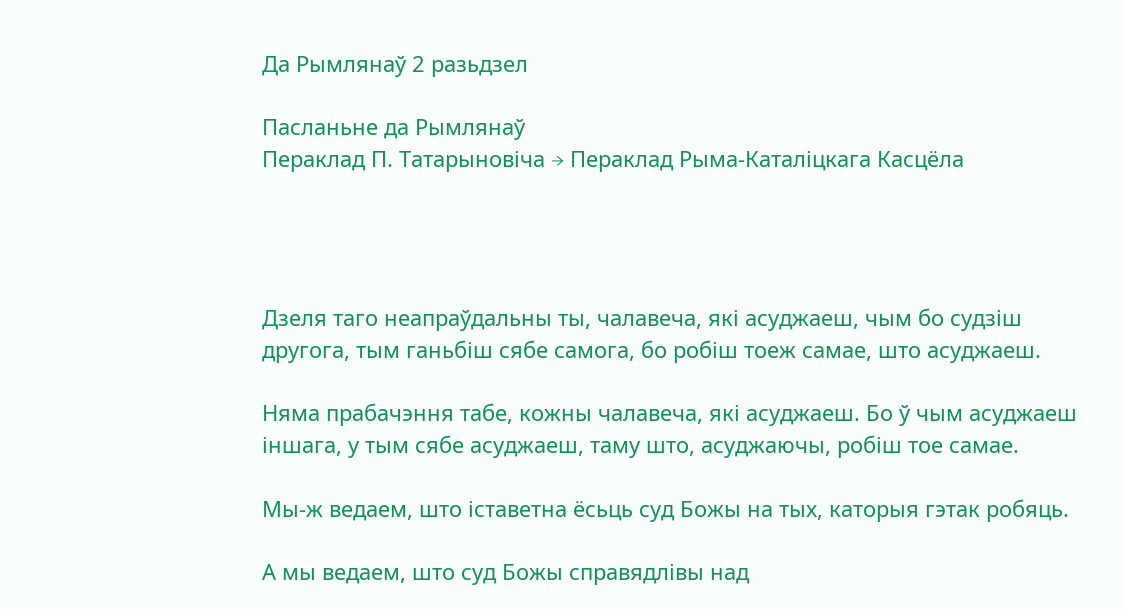Да Рымлянаў 2 разьдзел

Пасланьне да Рымлянаў
Пераклад П. Татарыновіча → Пераклад Рыма-Каталіцкага Касцёла




Дзеля таго неапраўдальны ты, чалавеча, які асуджаеш, чым бо судзіш другога, тым ганьбіш сябе самога, бо робіш тоеж самае, што асуджаеш.

Няма прабачэння табе, кожны чалавеча, які асуджаеш. Бо ў чым асуджаеш іншага, у тым сябе асуджаеш, таму што, асуджаючы, робіш тое самае.

Мы-ж ведаем, што іставетна ёсьць суд Божы на тых, каторыя гэтак робяць.

А мы ведаем, што суд Божы справядлівы над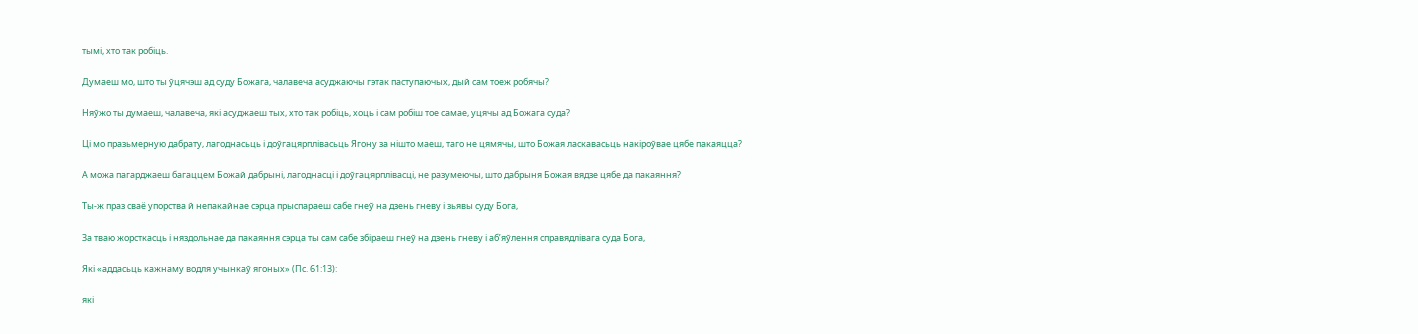тымі, хто так робіць.

Думаеш мо, што ты ўцячэш ад суду Божага, чалавеча асуджаючы гэтак паступаючых, дый сам тоеж робячы?

Няўжо ты думаеш, чалавеча, які асуджаеш тых, хто так робіць, хоць і сам робіш тое самае, уцячы ад Божага суда?

Ці мо празьмерную дабрату, лагоднасьць і доўгацярплівасьць Ягону за нішто маеш, таго не цямячы, што Божая ласкавасьць накіроўвае цябе пакаяцца?

А можа пагарджаеш багаццем Божай дабрыні, лагоднасці і доўгацярплівасці, не разумеючы, што дабрыня Божая вядзе цябе да пакаяння?

Ты-ж праз сваё упорства й непакайнае сэрца прыспараеш сабе гнеў на дзень гневу і зьявы суду Бога,

За тваю жорсткасць і няздольнае да пакаяння сэрца ты сам сабе збіраеш гнеў на дзень гневу і аб’яўлення справядлівага суда Бога,

Які «аддасьць кажнаму водля учынкаў ягоных» (Пс. 61:13):

які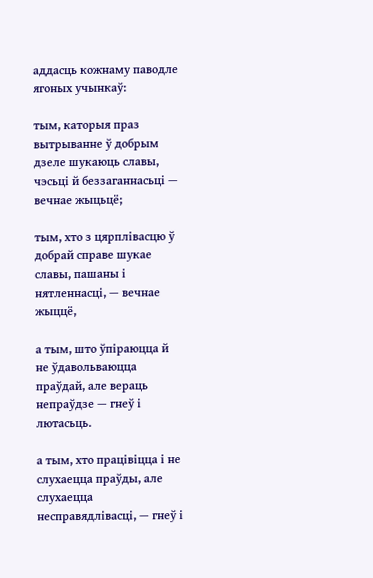аддасць кожнаму паводле ягоных учынкаў:

тым, каторыя праз вытрыванне ў добрым дзеле шукаюць славы, чэсьці й беззаганнасьці — вечнае жыцьцё;

тым, хто з цярплівасцю ў добрай справе шукае славы, пашаны і нятленнасці, — вечнае жыццё,

а тым, што ўпіраюцца й не ўдавольваюцца праўдай, але вераць непраўдзе — гнеў і лютасьць.

а тым, хто працівіцца і не слухаецца праўды, але слухаецца несправядлівасці, — гнеў і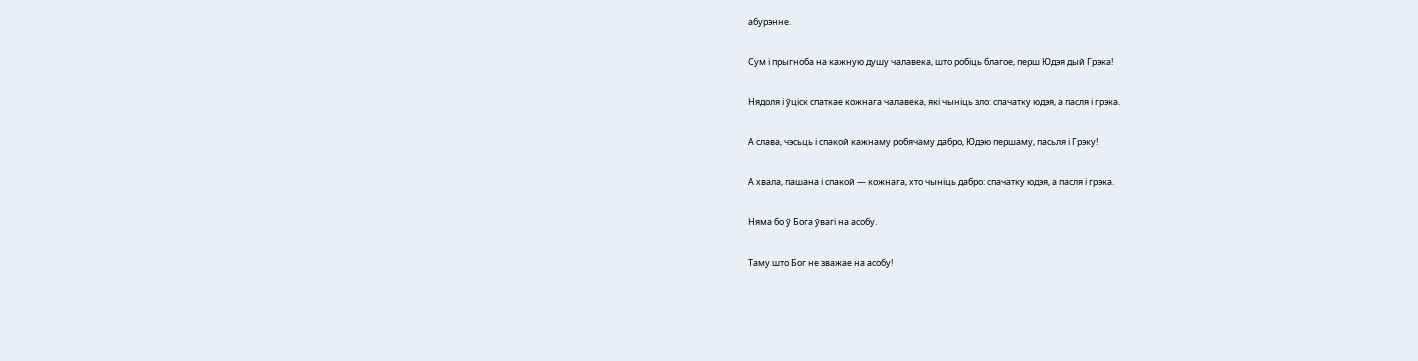абурэнне.

Сум і прыгноба на кажную душу чалавека, што робіць благое, перш Юдэя дый Грэка!

Нядоля і ўціск спаткае кожнага чалавека, які чыніць зло: спачатку юдэя, а пасля і грэка.

А слава, чэсьць і спакой кажнаму робячаму дабро, Юдэю першаму, пасьля і Грэку!

А хвала, пашана і спакой — кожнага, хто чыніць дабро: спачатку юдэя, а пасля і грэка.

Няма бо ў Бога ўвагі на асобу.

Таму што Бог не зважае на асобу!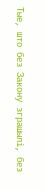Тые, што без Закону зграшылі, без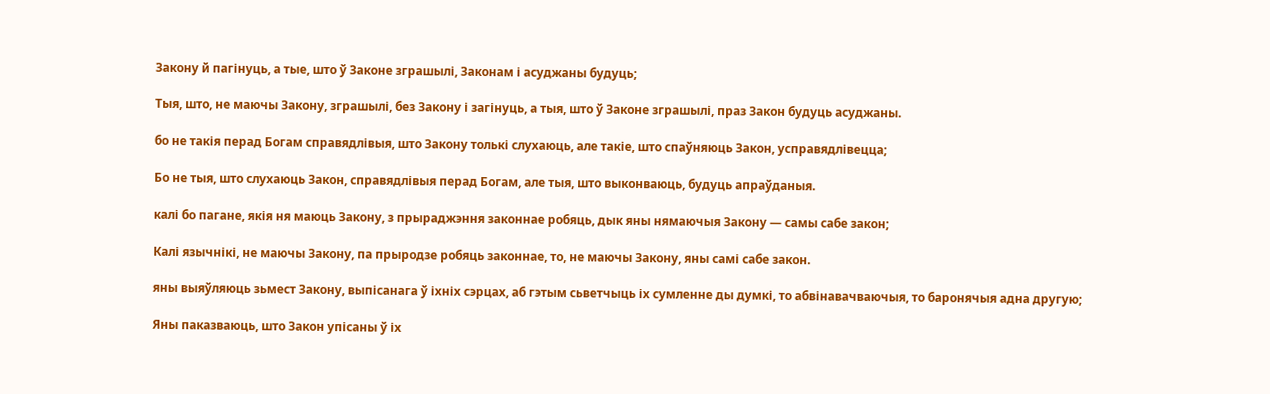Закону й пагінуць, а тые, што ў Законе зграшылі, Законам і асуджаны будуць;

Тыя, што, не маючы Закону, зграшылі, без Закону і загінуць, а тыя, што ў Законе зграшылі, праз Закон будуць асуджаны.

бо не такія перад Богам справядлівыя, што Закону толькі слухаюць, але такіе, што спаўняюць Закон, усправядлівецца;

Бо не тыя, што слухаюць Закон, справядлівыя перад Богам, але тыя, што выконваюць, будуць апраўданыя.

калі бо пагане, якія ня маюць Закону, з прыраджэння законнае робяць, дык яны нямаючыя Закону — самы сабе закон;

Калі язычнікі, не маючы Закону, па прыродзе робяць законнае, то, не маючы Закону, яны самі сабе закон.

яны выяўляюць зьмест Закону, выпісанага ў іхніх сэрцах, аб гэтым сьветчыць іх сумленне ды думкі, то абвінавачваючыя, то баронячыя адна другую;

Яны паказваюць, што Закон упісаны ў іх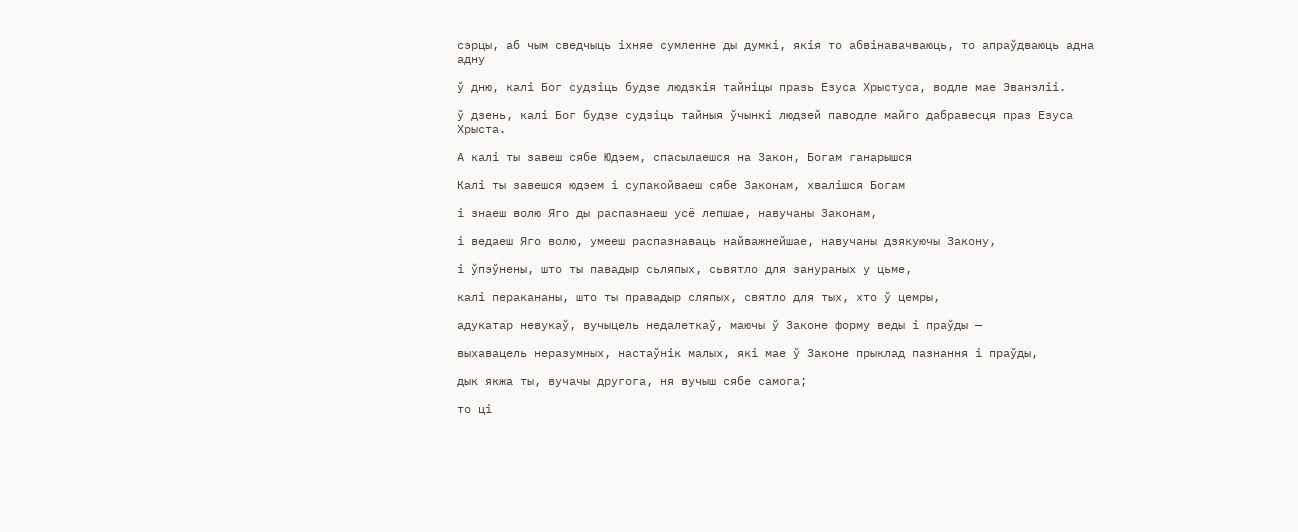сэрцы, аб чым сведчыць іхняе сумленне ды думкі, якія то абвінавачваюць, то апраўдваюць адна адну

ў дню, калі Бог судзіць будзе людзкія тайніцы празь Езуса Хрыстуса, водле мае Эванэліі.

ў дзень, калі Бог будзе судзіць тайныя ўчынкі людзей паводле майго дабравесця праз Езуса Хрыста.

А калі ты завеш сябе Юдэем, спасылаешся на Закон, Богам ганарышся

Калі ты завешся юдэем і супакойваеш сябе Законам, хвалішся Богам

і знаеш волю Яго ды распазнаеш усё лепшае, навучаны Законам,

і ведаеш Яго волю, умееш распазнаваць найважнейшае, навучаны дзякуючы Закону,

і ўпэўнены, што ты павадыр сьляпых, сьвятло для занураных у цьме,

калі перакананы, што ты правадыр сляпых, святло для тых, хто ў цемры,

адукатар невукаў, вучыцель недалеткаў, маючы ў Законе форму веды і праўды —

выхавацель неразумных, настаўнік малых, які мае ў Законе прыклад пазнання і праўды,

дык якжа ты, вучачы другога, ня вучыш сябе самога;

то ці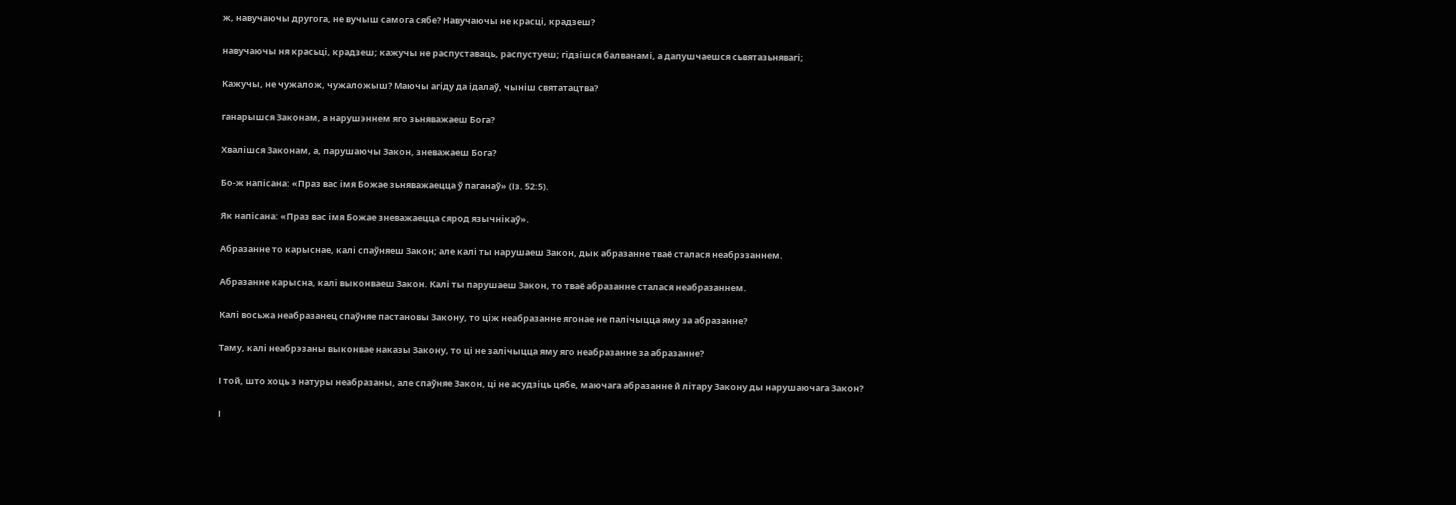ж, навучаючы другога, не вучыш самога сябе? Навучаючы не красці, крадзеш?

навучаючы ня красьці, крадзеш; кажучы не распуставаць, распустуеш; гідзішся балванамі, а дапушчаешся сьвятазьнявагі;

Кажучы, не чужалож, чужаложыш? Маючы агіду да ідалаў, чыніш святатацтва?

ганарышся Законам, а нарушэннем яго зьняважаеш Бога?

Хвалішся Законам, а, парушаючы Закон, зневажаеш Бога?

Бо-ж напісана: «Праз вас імя Божае зьняважаецца ў паганаў» (Із. 52:5).

Як напісана: «Праз вас імя Божае зневажаецца сярод язычнікаў».

Абразанне то карыснае, калі спаўняеш Закон; але калі ты нарушаеш Закон, дык абразанне тваё сталася неабрэзаннем.

Абразанне карысна, калі выконваеш Закон. Калі ты парушаеш Закон, то тваё абразанне сталася неабразаннем.

Калі восьжа неабразанец спаўняе пастановы Закону, то ціж неабразанне ягонае не палічыцца яму за абразанне?

Таму, калі неабрэзаны выконвае наказы Закону, то ці не залічыцца яму яго неабразанне за абразанне?

І той, што хоць з натуры неабразаны, але спаўняе Закон, ці не асудзіць цябе, маючага абразанне й літару Закону ды нарушаючага Закон?

І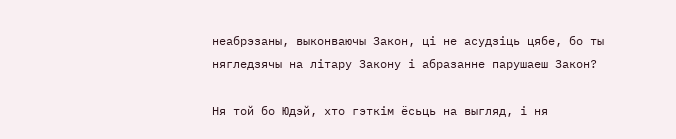неабрэзаны, выконваючы Закон, ці не асудзіць цябе, бо ты нягледзячы на літару Закону і абразанне парушаеш Закон?

Ня той бо Юдэй, хто гэткім ёсьць на выгляд, і ня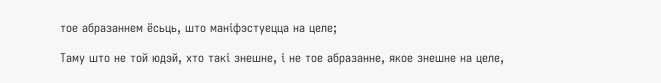тое абразаннем ёсьць, што маніфэстуецца на целе;

Таму што не той юдэй, хто такі знешне, і не тое абразанне, якое знешне на целе,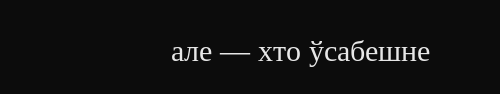але — хто ўсабешне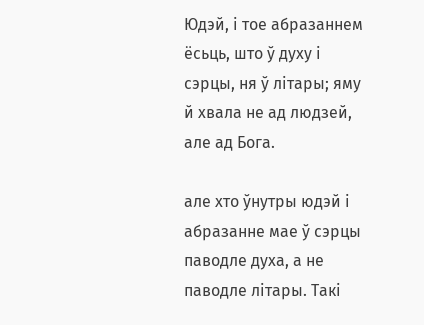Юдэй, і тое абразаннем ёсьць, што ў духу і сэрцы, ня ў літары; яму й хвала не ад людзей, але ад Бога.

але хто ўнутры юдэй і абразанне мае ў сэрцы паводле духа, а не паводле літары. Такі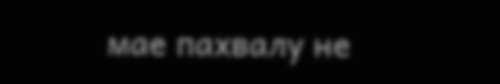мае пахвалу не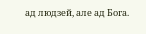ад людзей, але ад Бога.